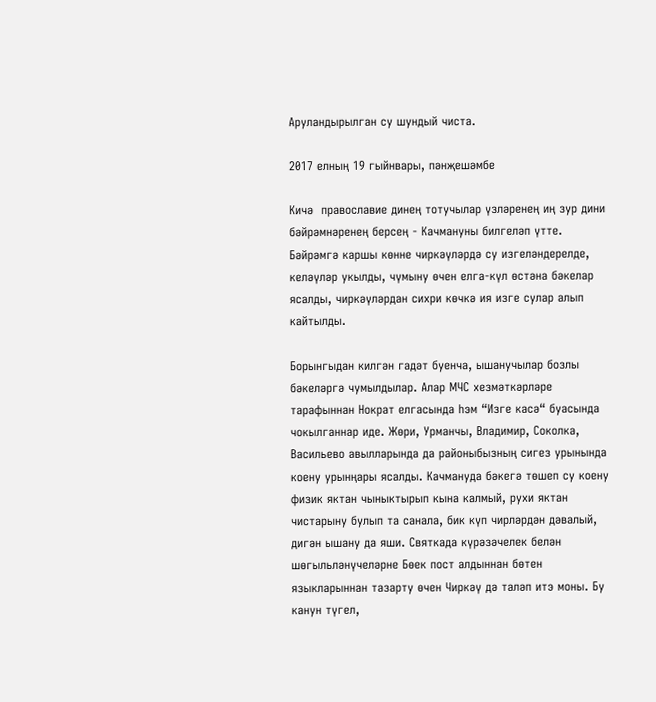Аруландырылган су шундый чиста.

2017 елның 19 гыйнвары, пәнҗешәмбе

Кичә  православие динең тотучылар үзләренең иң зур дини бәйрәмнәренең берсең - Качмануны билгеләп үтте. Бәйрәмгә каршы көнне чиркәүләрдә су изгеләндерелде, келәүләр укылды, чүмыну өчен елга-күл өстәна бәкелар ясалды, чиркәүләрдан сихри көчкә ия изге сулар алып кайтылды.

Борынгыдан килгән гадәт буенча, ышанучылар бозлы бәкеләргә чумылдылар. Алар МЧС хезмәткәрләре тарафыннан Нократ елгасында hэм “Изге касә“ буасында чокылганнар иде. Жөри, Урманчы, Владимир, Соколка, Васильево авылларында да районыбызның сигез урынында коену урынңары ясалды. Качмануда бәкегә төшеп су коену физик яктан чыныктырып кына калмый, рухи яктан чистарыну булып та санала, бик күп чирләрдән дәвалый, дигән ышану да яши. Святкада күрәзәчелек белән шөгыльләнүчеләрне Бөек пост алдыннан бөтен языкларыннан тазарту өчен Чиркәү дә таләп итэ моны. Бу канун түгел,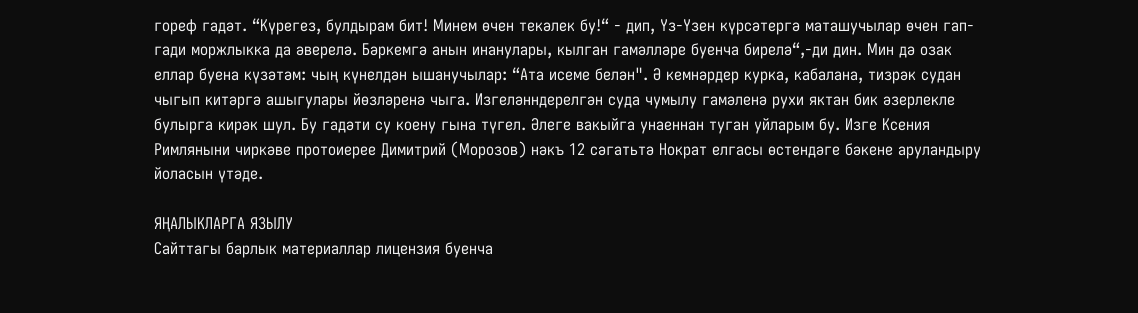гореф гадәт. “Күрегез, булдырам бит! Минем өчен текәлек бу!“ - дип, Yз-Yзен күрсәтергә маташучылар өчен гап-гади моржлыкка да әверелә. Бәркемгә анын инанулары, кылган гамәлләре буенча бирелә“,-ди дин. Мин дә озак еллар буена күзәтәм: чың күнелдән ышанучылар: “Ата исеме белән". Ә кемнәрдер курка, кабалана, тизрәк судан чыгып китәргә ашыгулары йөзләренә чыга. Изгеләнндерелгән суда чумылу гамәленә рухи яктан бик әзерлекле булырга кирәк шул. Бу гадәти су коену гына түгел. Әлеге вакыйга унаеннан туган уйларым бу. Изге Ксения Римляныни чиркәве протоиерее Димитрий (Морозов) нәкъ 12 сәгатьтә Нократ елгасы өстендәге бәкене аруландыру йоласын үтәде.

ЯҢАЛЫКЛАРГА ЯЗЫЛУ
Сайттагы барлык материаллар лицензия буенча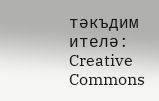тәкъдим ителә:
Creative Commons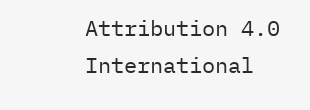Attribution 4.0 International